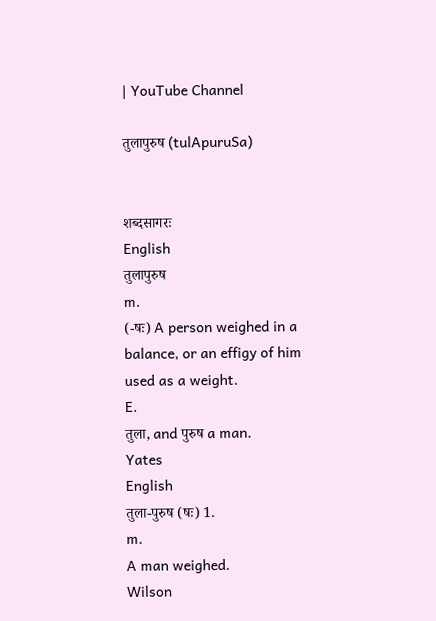| YouTube Channel

तुलापुरुष (tulApuruSa)


शब्दसागरः
English
तुलापुरुष
m.
(-षः) A person weighed in a balance, or an effigy of him
used as a weight.
E.
तुला, and पुरुष a man.
Yates
English
तुला-पुरुष (षः) 1.
m.
A man weighed.
Wilson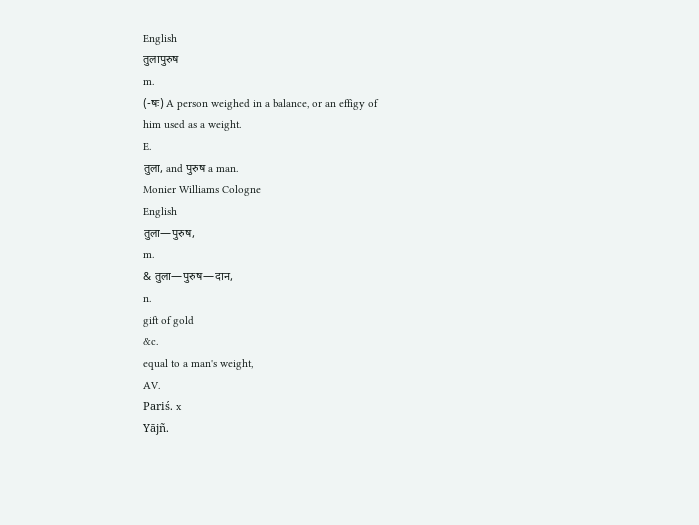English
तुलापुरुष
m.
(-षः) A person weighed in a balance, or an effigy of
him used as a weight.
E.
तुला, and पुरुष a man.
Monier Williams Cologne
English
तुला—पुरुष,
m.
& तुला—पुरुष—दान,
n.
gift of gold
&c.
equal to a man's weight,
AV.
Pariś. x
Yājñ.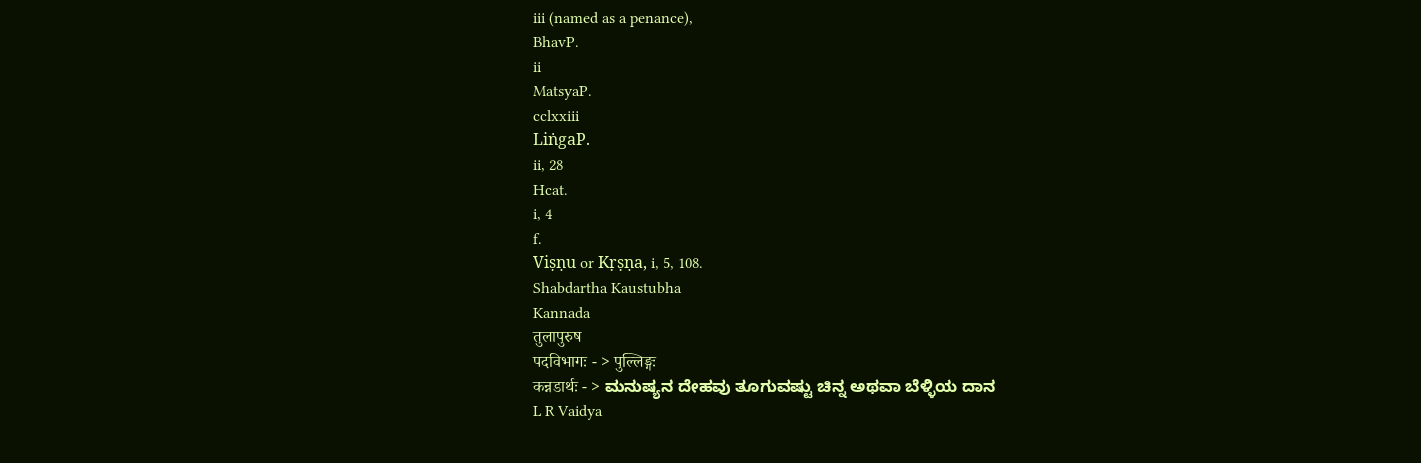iii (named as a penance),
BhavP.
ii
MatsyaP.
cclxxiii
LiṅgaP.
ii, 28
Hcat.
i, 4
f.
Viṣṇu or Kṛṣṇa, i, 5, 108.
Shabdartha Kaustubha
Kannada
तुलापुरुष
पदविभागः - > पुल्लिङ्गः
कन्नडार्थः - > ಮನುಷ್ಯನ ದೇಹವು ತೂಗುವಷ್ಟು ಚಿನ್ನ ಅಥವಾ ಬೆಳ್ಳಿಯ ದಾನ
L R Vaidya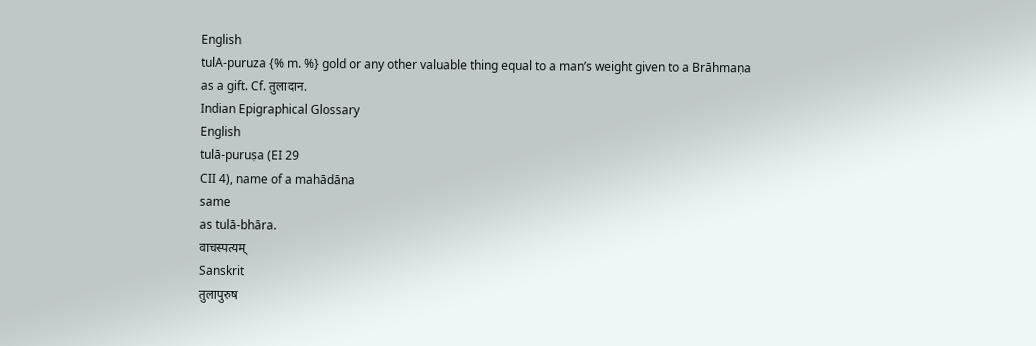English
tulA-puruza {% m. %} gold or any other valuable thing equal to a man’s weight given to a Brāhmaṇa as a gift. Cf. तुलादान.
Indian Epigraphical Glossary
English
tulā-puruṣa (EI 29
CII 4), name of a mahādāna
same
as tulā-bhāra.
वाचस्पत्यम्
Sanskrit
तुलापुरुष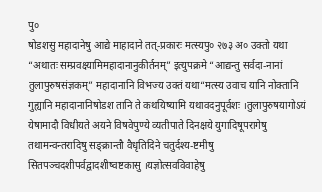पु०
षोडशसु महादानेषु आद्ये माहादाने तत्-प्रकारः मत्स्यपु० २७३ अ० उक्तो यथा “अथातः सम्प्रवक्ष्यामिमहादानानुकीर्तनम्” इत्युपक्रमे “आद्यन्तु सर्वदा-नानां तुलापुरुषसंज्ञकम्” महादानानि विभज्य उक्तं यथा“मत्स्य उवाच यानि नोक्तानि गुह्यानि महादानानिषोडश तानि ते कथयिष्यामि यथावदनुपूर्वशः ।तुलापुरुषयागोऽयं येषामादौ विधीयते अयने विषवेपुण्ये व्यतीपाते दिनक्षये युगादिषूपरागेषु तथामन्वन्तरादिषु सङ्क्रान्तौ वैधृतिदिने चतुर्दश्य-ष्टमीषु सितपञ्चदशीपर्वद्वादशीष्वष्टकासु ।यज्ञोत्सवविवाहेषु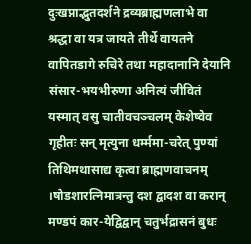दुःखप्नाद्भुतदर्शने द्रव्यब्राह्मणलाभे वा श्रद्धा वा यत्र जायते तीर्थे वायतने वापितडागे रुचिरे तथा महादानानि देयानि संसार-भयभीरुणा अनित्यं जीवितं यस्मात् वसु चातीवचञ्चलम् केशेष्वेव गृहीतः सन् मृत्युना धर्म्ममा-चरेत् पुण्यां तिथिमथासाद्य कृत्वा ब्राह्मणवाचनम् ।षोडशारत्निमात्रन्तु दश द्वादश वा करान् मण्डपं कार-येद्विद्वान् चतुर्भद्रासनं बुधः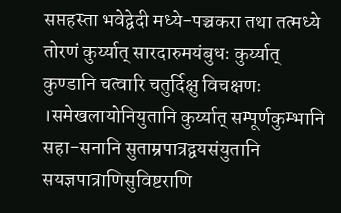सप्तहस्ता भवेद्वेदी मध्ये-पञ्चकरा तथा तत्मध्ये तोरणं कुर्य्यात् सारदारुमयंबुधः कुर्य्यात् कुण्डानि चत्वारि चतुर्दिक्षु विचक्षणः ।समेखलायोनियुतानि कुर्य्यात् सम्पूर्णकुम्भानि सहा-सनानि सुताम्रपात्रद्वयसंयुतानि सयज्ञपात्राणिसुविष्टराणि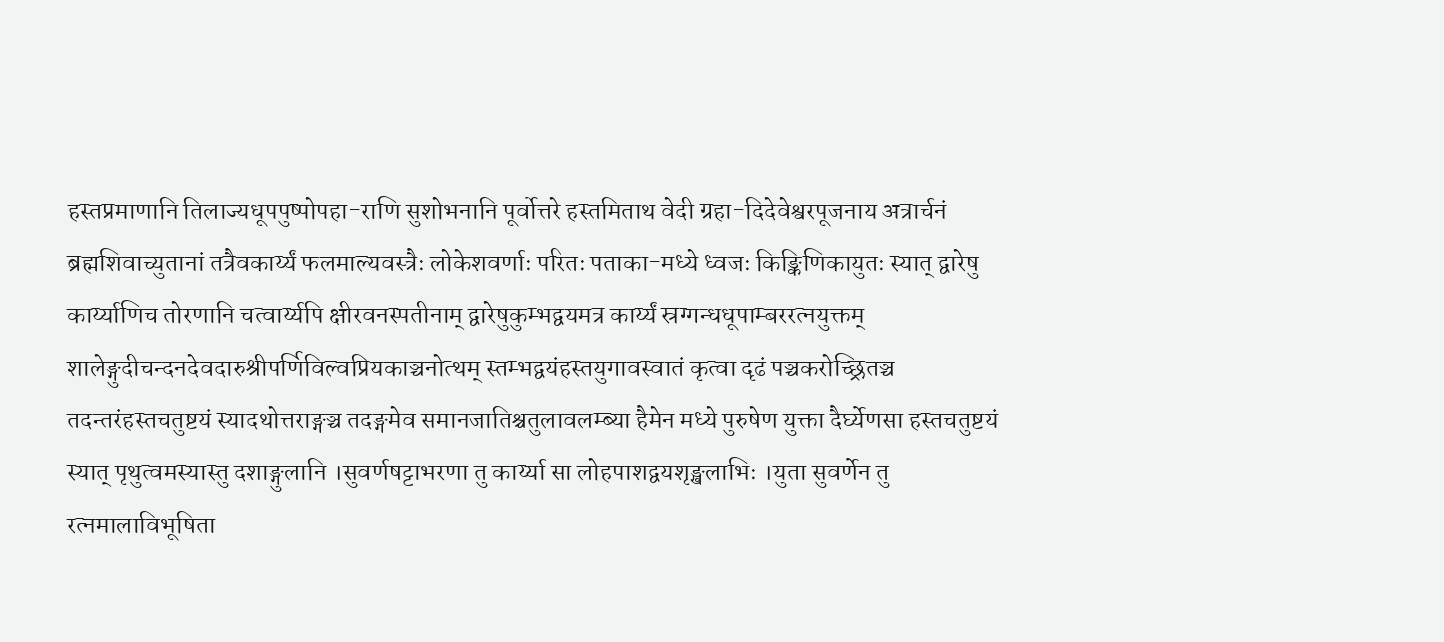हस्तप्रमाणानि तिलाज्यधूपपुष्पोपहा-राणि सुशोभनानि पूर्वोत्तरे हस्तमिताथ वेदी ग्रहा-दिदेवेश्वरपूजनाय अत्रार्चनं ब्रह्मशिवाच्युतानां तत्रैवकार्य्यं फलमाल्यवस्त्रैः लोकेशवर्णाः परितः पताका-मध्ये ध्वजः किङ्किणिकायुतः स्यात् द्वारेषु कार्य्याणिच तोरणानि चत्वार्य्यपि क्षीरवनस्पतीनाम् द्वारेषुकुम्भद्वयमत्र कार्य्यं स्रग्गन्धधूपाम्बररत्नयुक्तम् शालेङ्गुदीचन्दनदेवदारुश्रीपर्णिविल्वप्रियकाञ्चनोत्थम् स्तम्भद्वयंहस्तयुगावस्वातं कृत्वा दृढं पञ्चकरोच्छ्रितञ्च तदन्तरंहस्तचतुष्टयं स्यादथोत्तराङ्गञ्च तदङ्गमेव समानजातिश्चतुलावलम्ब्या हैमेन मध्ये पुरुषेण युक्ता दैर्घ्येणसा हस्तचतुष्टयं स्यात् पृथुत्वमस्यास्तु दशाङ्गुलानि ।सुवर्णषट्टाभरणा तु कार्य्या सा लोहपाशद्वयशृङ्खलाभिः ।युता सुवर्णेन तु रत्नमालाविभूषिता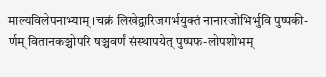माल्यविलेपनाभ्याम् ।चक्रं लिखेद्वारिजगर्भयुक्तं नानारजोभिर्भुवि पुष्पकी-र्णम् वितानकञ्चोपरि षञ्चवर्णं संस्थापयेत् पुष्पफ-लोपशोभम्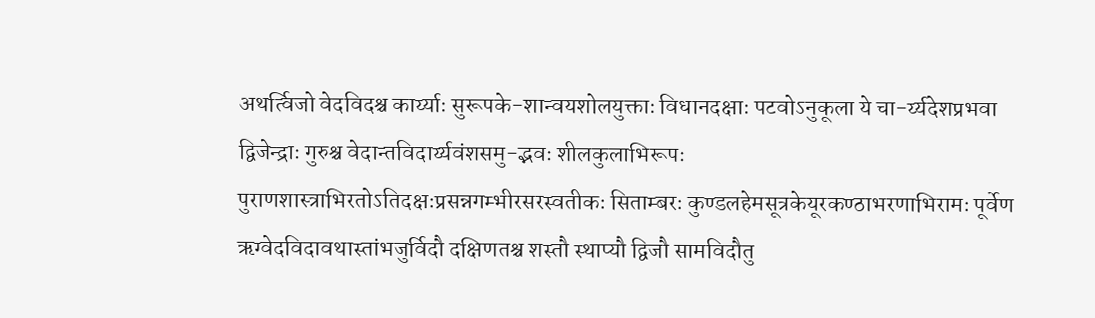अथर्त्विजो वेदविदश्च कार्य्याः सुरूपके-शान्वयशोलयुक्ताः विधानदक्षाः पटवोऽनुकूला ये चा-र्य्यदेशप्रभवा द्विजेन्द्राः गुरुश्च वेदान्तविदार्य्यवंशसमु-द्भवः शीलकुलाभिरूपः पुराणशास्त्राभिरतोऽतिदक्षःप्रसन्नगम्भीरसरस्वतीकः सिताम्बरः कुण्डलहेमसूत्रकेयूरकण्ठाभरणाभिरामः पूर्वेण ऋग्वेदविदावथास्तांभजुर्विदौ दक्षिणतश्च शस्तौ स्थाप्यौ द्विजौ सामविदौतु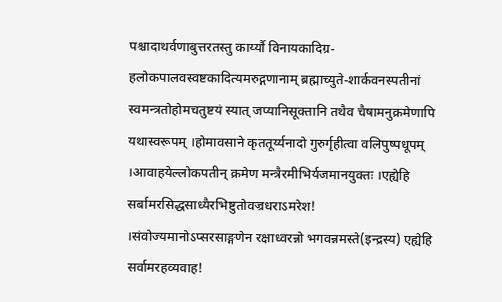पश्चादाथर्वणाबुत्तरतस्तु कार्य्यौ विनायकादिग्र-हलोकपालवस्वष्टकादित्यमरुद्गणानाम् ब्रह्माच्युते-शार्कवनस्पतीनां स्वमन्त्रतोहोमचतुष्टयं स्यात् जप्यानिसूक्तानि तथैव चैषामनुक्रमेणापि यथास्वरूपम् ।होमावसाने कृततूर्य्यनादो गुरुर्गृहीत्वा वलिपुष्पधूपम् ।आवाहयेल्लोकपतीन् क्रमेण मन्त्रैरमीभिर्यजमानयुक्तः ।एह्येहि सर्बामरसिद्धसाध्यैरभिष्टुतोवज्रधराऽमरेश! ।संवोज्यमानोऽप्सरसाङ्गणेन रक्षाध्वरन्नो भगवन्नमस्ते(इन्द्रस्य) एह्येहि सर्वामरहव्यवाह!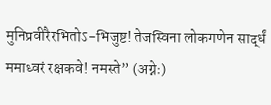मुनिप्रवीरैरभितोऽ-भिजुष्ट! तेजस्विना लोकगणेन सार्द्धं ममाध्वरं रक्षकवे! नमस्ते” (अग्नेः)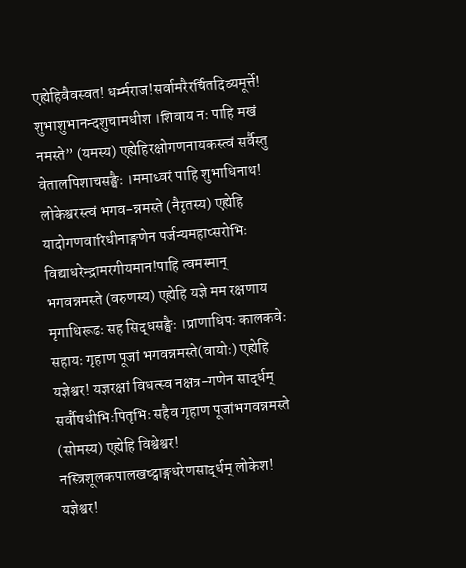एह्येहिवैवस्वत! धर्म्मराज!सर्वामरैरर्चितदिव्यमूर्त्ते! शुभाशुभानन्दशुचामधीश ।शिवाय नः पाहि मखं नमस्ते” (यमस्य) एह्येहिरक्षोगणनायकस्त्वं सर्वैस्तु वेतालपिशाचसङ्घैः ।ममाध्वरं पाहि शुभाधिनाथ! लोकेश्वरस्त्वं भगव-न्नमस्ते (नैरृतस्य) एह्येहि यादोगणवारिधीनाङ्गणेन पर्जन्यमहाप्सरोभिः विद्याधरेन्द्रामरगीयमान!पाहि त्वमस्मान् भगवन्नमस्ते (वरुणस्य) एह्येहि यज्ञे मम रक्षणाय मृगाधिरूढः सह सिद्धसङ्घैः ।प्राणाधिपः कालकवेः सहायः गृहाण पूजां भगवन्नमस्ते(वायोः) एह्येहि यज्ञेश्वर! यज्ञरक्षां विधत्स्व नक्षत्र-गणेन सार्द्धम् सर्वौषधीभिःपितृभिः सहैव गृहाण पूजांभगवन्नमस्ते (सोमस्य) एह्येहि विश्वेश्वर! नस्त्रिशूलकपालखष्ट्वाङ्गधरेणसार्द्धम् लोकेश! यज्ञेश्वर!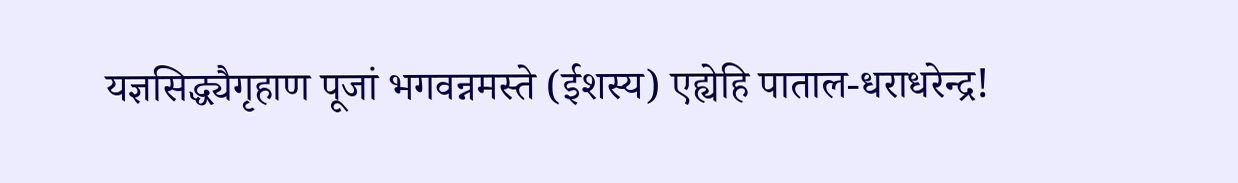यज्ञसिद्ध्यैगृहाण पूजां भगवन्नमस्ते (ईशस्य) एह्येहि पाताल-धराधरेन्द्र!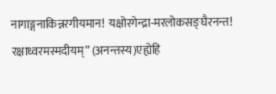नागाङ्गनाकिन्नरगीयमान! यक्षोरगेन्द्रा-मरलोकसङ्घैरनन्त! रक्षाध्वरमस्मदीयम्” (अनन्तस्य)एह्येहि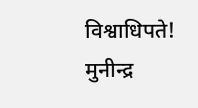विश्वाधिपते! मुनीन्द्र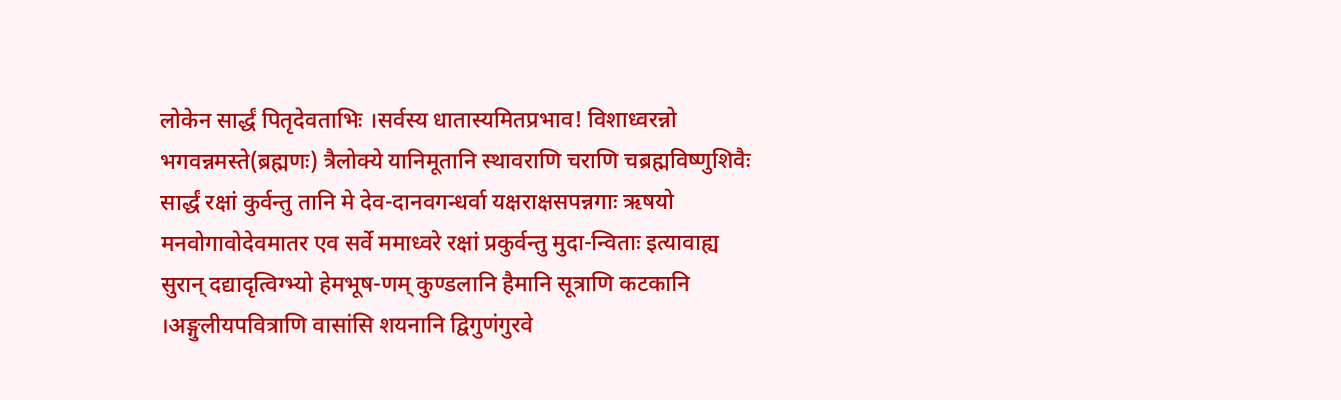लोकेन सार्द्धं पितृदेवताभिः ।सर्वस्य धातास्यमितप्रभाव! विशाध्वरन्नो भगवन्नमस्ते(ब्रह्मणः) त्रैलोक्ये यानिमूतानि स्थावराणि चराणि चब्रह्मविष्णुशिवैः सार्द्धं रक्षां कुर्वन्तु तानि मे देव-दानवगन्धर्वा यक्षराक्षसपन्नगाः ऋषयो मनवोगावोदेवमातर एव सर्वे ममाध्वरे रक्षां प्रकुर्वन्तु मुदा-न्विताः इत्यावाह्य सुरान् दद्यादृत्विग्भ्यो हेमभूष-णम् कुण्डलानि हैमानि सूत्राणि कटकानि ।अङ्गुलीयपवित्राणि वासांसि शयनानि द्विगुणंगुरवे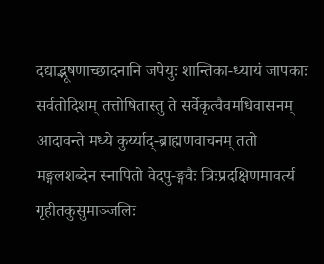दद्याद्भूषणाच्छादनानि जपेयुः शान्तिका-ध्यायं जापकाः सर्वतोदिशम् तत्तोषितास्तु ते सर्वेकृत्वैवमधिवासनम् आदावन्ते मध्ये कुर्य्याद्-ब्राह्मणवाचनम् ततो मङ्गलशब्देन स्नापितो वेदपु-ङ्गवैः त्रिःप्रदक्षिणमावर्त्य गृहीतकुसुमाञ्जलिः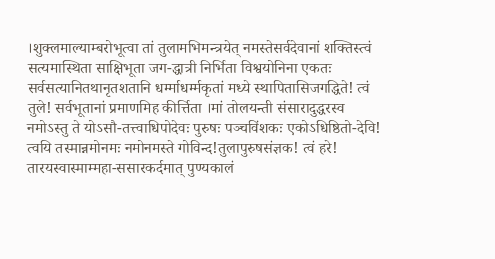।शुक्लमाल्याम्बरोभूत्वा तां तुलामभिमन्त्रयेत् नमस्तेसर्वदेवानां शक्तिस्त्वं सत्यमास्थिता साक्षिभूता जग-द्धात्री निर्भिता विश्वयोनिना एकतः सर्वसत्यानितथानृतशतानि धर्म्माधर्म्मकृतां मध्ये स्थापितासिजगद्धिते! त्वं तुले! सर्वभूतानां प्रमाणमिह कीर्त्तिता ।मां तोलयन्ती संसारादुद्धरस्व नमोऽस्तु ते योऽसौ-तत्त्वाधिपोदेवः पुरुषः पञ्चविंशकः एकोऽधिष्ठितो-देवि! त्वयि तस्मान्नमोनमः नमोनमस्ते गोविन्द!तुलापुरुषसंज्ञक! त्वं हरे! तारयस्वास्माम्महा-ससारकर्दमात् पुण्यकालं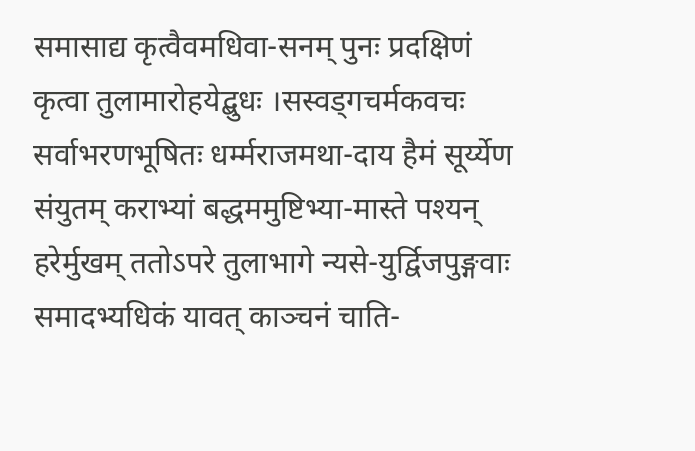समासाद्य कृत्वैवमधिवा-सनम् पुनः प्रदक्षिणं कृत्वा तुलामारोहयेद्बुधः ।सस्वड्गचर्मकवचः सर्वाभरणभूषितः धर्म्मराजमथा-दाय हैमं सूर्य्येण संयुतम् कराभ्यां बद्धममुष्टिभ्या-मास्ते पश्यन् हरेर्मुखम् ततोऽपरे तुलाभागे न्यसे-युर्द्विजपुङ्गवाः समादभ्यधिकं यावत् काञ्चनं चाति-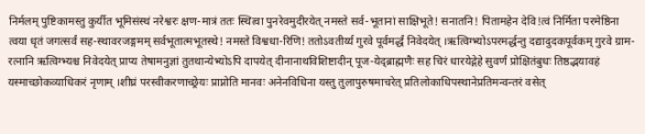निर्मलम् पुष्टिकामस्तु कुर्यीत भूमिसंस्थं नरेश्वरः क्षण-मात्रं ततः स्थित्वा पुनरेवमुदीरयेत् नमस्ते सर्व-भूतानां साक्षिभूते! सनातनि! पितामहेन देवि!त्वं निर्मिता परमेष्ठिना त्वया धृतं जगत्सर्वं सह-स्थावरजङ्गमम् सर्वभूतात्मभूतस्थे! नमस्ते विश्वधा-रिणि! ततोऽवतीर्य्य गुरवे पूर्वमर्द्धं निवेदयेत् ।ऋत्विग्भ्योऽपरमर्द्धन्तु दद्यादुदकपूर्वकम् गुरवे ग्राम-रत्नानि ऋत्विग्भ्यश्च निवेदयेत् प्राप्य तेषामनुज्ञां तुतथान्येभ्योऽपि दापयेत् दीनानाथविशिष्टादीन् पूज-येद्ब्राह्मणैः सह चिरं धारयेद्गेहे सुवर्णं प्रोक्षितंबुधः तिष्ठद्भयावहं यस्माच्छोकव्याधिकरं नृणाम् ।शीघ्रं परस्वीकरणाच्छ्रेयः प्राप्नोति मानवः अनेनविधिना यस्तु तुलापुरुषमाचरेत् प्रतिलोकाधिपस्थानेप्रतिमन्वन्तरं वसेत्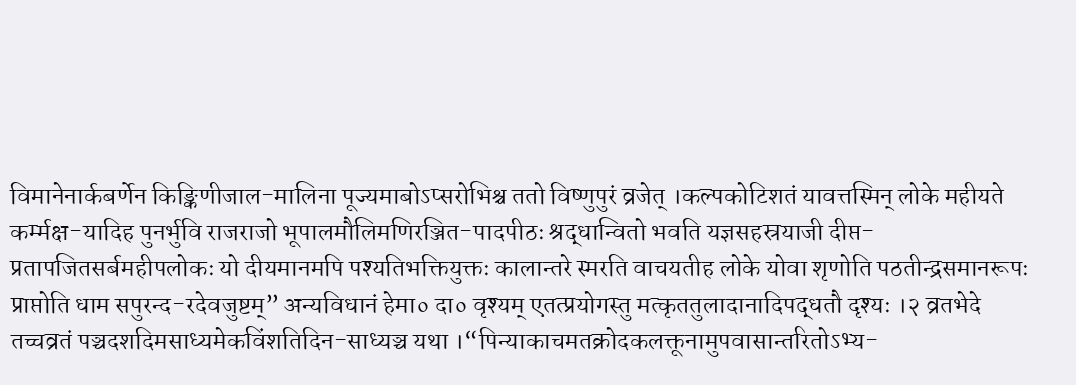विमानेनार्कबर्णेन किङ्किणीजाल-मालिना पूज्यमाबोऽप्सरोभिश्च ततो विष्णुपुरं व्रजेत् ।कल्पकोटिशतं यावत्तस्मिन् लोके महीयते कर्म्मक्ष-यादिह पुनर्भुवि राजराजो भूपालमौलिमणिरञ्जित-पादपीठः श्रद्धान्वितो भवति यज्ञसहस्रयाजी दीप्त-प्रतापजितसर्बमहीपलोकः यो दीयमानमपि पश्यतिभक्तियुक्तः कालान्तरे स्मरति वाचयतीह लोके योवा शृणोति पठतीन्द्रसमानरूपः प्राप्तोति धाम सपुरन्द-रदेवजुष्टम्” अन्यविधानं हेमा० दा० वृश्यम् एतत्प्रयोगस्तु मत्कृततुलादानादिपद्धतौ दृश्यः ।२ व्रतभेदे तच्चव्रतं पञ्चदशदिमसाध्यमेकविंशतिदिन-साध्यञ्च यथा ।“पिन्याकाचमतक्रोदकलक्तूनामुपवासान्तरितोऽभ्य-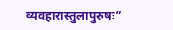व्यवहारास्तुलापुरुषः”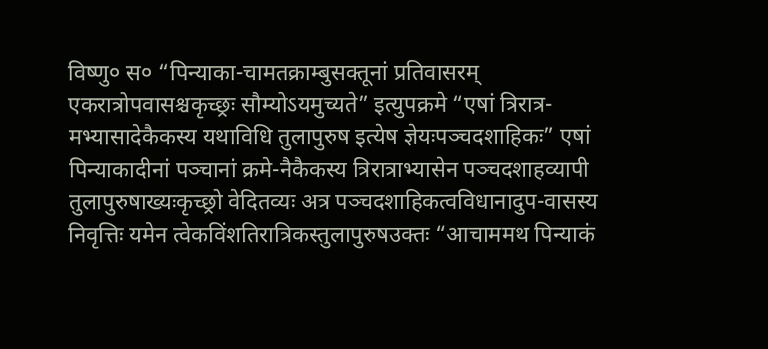विष्णु० स० “पिन्याका-चामतक्राम्बुसक्तूनां प्रतिवासरम् एकरात्रोपवासश्चकृच्छ्रः सौम्योऽयमुच्यते” इत्युपक्रमे “एषां त्रिरात्र-मभ्यासादेकैकस्य यथाविधि तुलापुरुष इत्येष ज्ञेयःपञ्चदशाहिकः” एषां पिन्याकादीनां पञ्चानां क्रमे-नैकैकस्य त्रिरात्राभ्यासेन पञ्चदशाहव्यापी तुलापुरुषाख्यःकृच्छ्रो वेदितव्यः अत्र पञ्चदशाहिकत्वविधानादुप-वासस्य निवृत्तिः यमेन त्वेकविंशतिरात्रिकस्तुलापुरुषउक्तः “आचाममथ पिन्याकं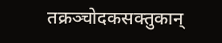तक्रञ्चोदकसक्तुकान्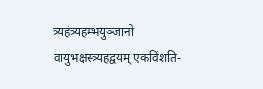त्र्यहंत्र्यहम्भयुञ्जानो वायुभक्षस्त्र्यहद्वयम् एकविंशति-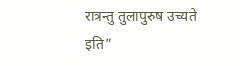रात्रन्तु तुलापुरुष उच्यते इति”